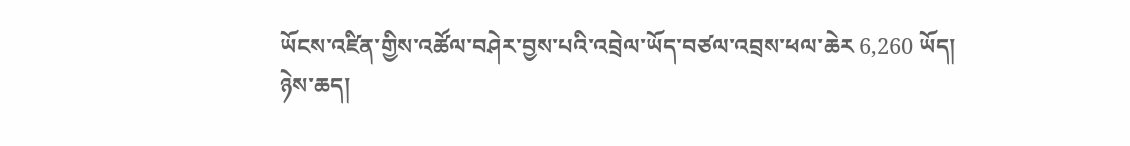ཡོངས་འཛིན་གྱིས་འཚོལ་བཤེར་བྱས་པའི་འབྲེལ་ཡོད་བཙལ་འབྲས་ཕལ་ཆེར 6,260 ཡོད།
ཉེས་ཆད།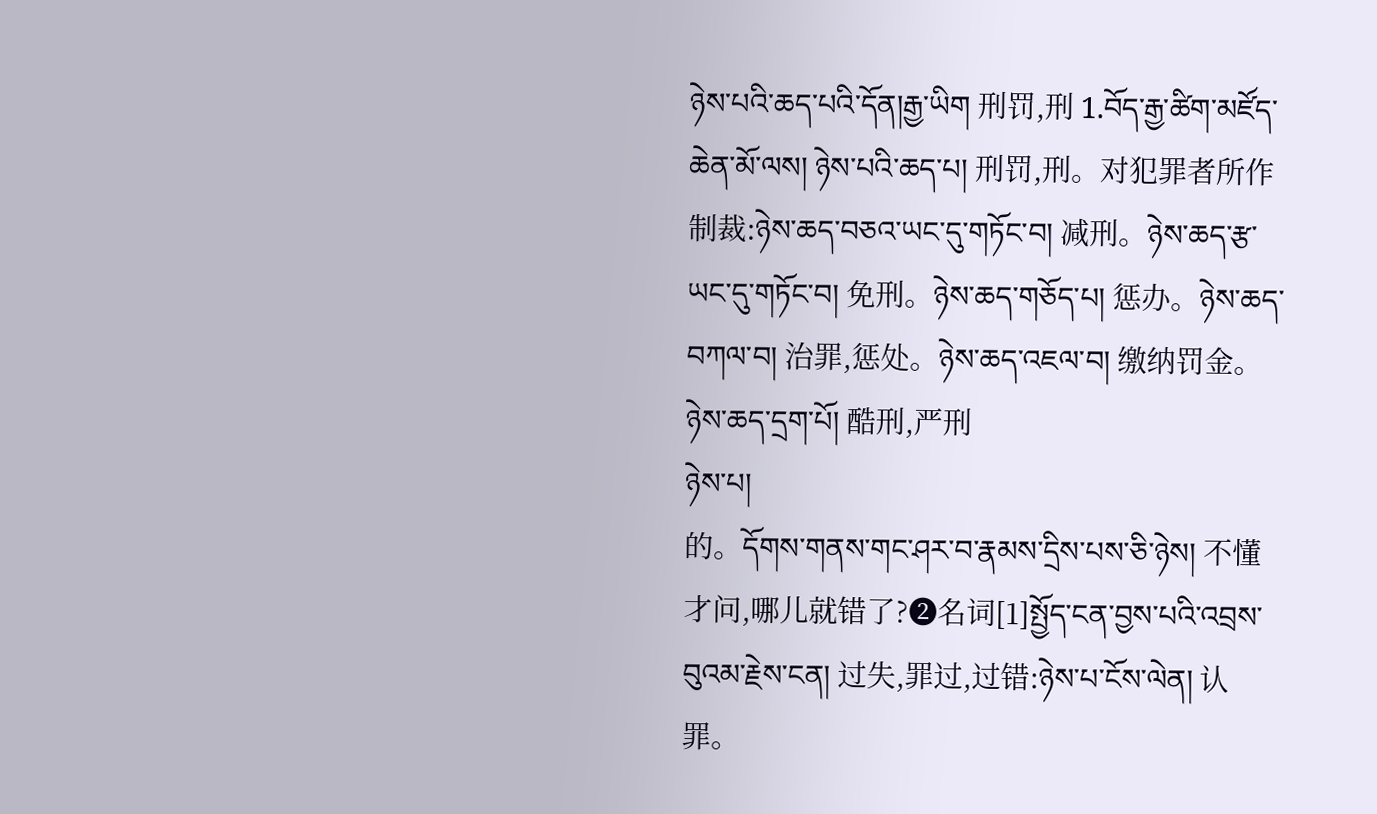ཉེས་པའི་ཆད་པའི་དོན།རྒྱ་ཡིག 刑罚,刑 1.བོད་རྒྱ་ཚིག་མཛོད་ཆེན་མོ་ལས། ཉེས་པའི་ཆད་པ། 刑罚,刑。对犯罪者所作制裁:ཉེས་ཆད་བཅའ་ཡང་དུ་གཏོང་བ། 减刑。ཉེས་ཆད་རྩ་ཡང་དུ་གཏོང་བ། 免刑。ཉེས་ཆད་གཅོད་པ། 惩办。ཉེས་ཆད་བཀལ་བ། 治罪,惩处。ཉེས་ཆད་འཇལ་བ། 缴纳罚金。ཉེས་ཆད་དྲག་པོ། 酷刑,严刑
ཉེས་པ།
的。དོགས་གནས་གང་ཤར་བ་རྣམས་དྲིས་པས་ཅི་ཉེས། 不懂才问,哪儿就错了?❷名词[1]སྤྱོད་ངན་བྱས་པའི་འབྲས་བུའམ་རྗེས་ངན། 过失,罪过,过错:ཉེས་པ་ངོས་ལེན། 认罪。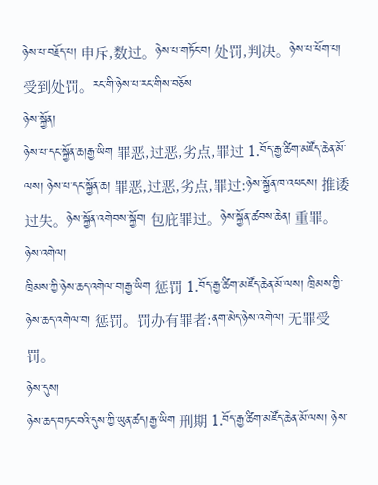ཉེས་པ་བརྗོད་པ། 申斥,数过。ཉེས་པ་གཏོང་བ། 处罚,判决。ཉེས་པ་ཕོག་པ། 受到处罚。རང་གི་ཉེས་པ་རང་གིས་བཅོས
ཉེས་སྐྱོན།
ཉེས་པ་དང་སྐྱོན་ཆ།རྒྱ་ཡིག 罪恶,过恶,劣点,罪过 1.བོད་རྒྱ་ཚིག་མཛོད་ཆེན་མོ་ལས། ཉེས་པ་དང་སྐྱོན་ཆ། 罪恶,过恶,劣点,罪过:ཉེས་སྐྱོན་ཁ་འཕངས། 推诿过失。ཉེས་སྐྱོན་འགེབས་སྐྱོབ། 包庇罪过。ཉེས་སྐྱོན་ཚབས་ཆེན། 重罪。
ཉེས་འགེལ།
ཁྲིམས་ཀྱི་ཉེས་ཆད་འགེལ་བ།རྒྱ་ཡིག 惩罚 1.བོད་རྒྱ་ཚིག་མཛོད་ཆེན་མོ་ལས། ཁྲིམས་ཀྱི་ཉེས་ཆད་འགེལ་བ། 惩罚。罚办有罪者:ནག་མེད་ཉེས་འགེལ། 无罪受罚。
ཉེས་དུས།
ཉེས་ཆད་བཏང་བའི་དུས་ཀྱི་ཡུན་ཚད།རྒྱ་ཡིག 刑期 1.བོད་རྒྱ་ཚིག་མཛོད་ཆེན་མོ་ལས། ཉེས་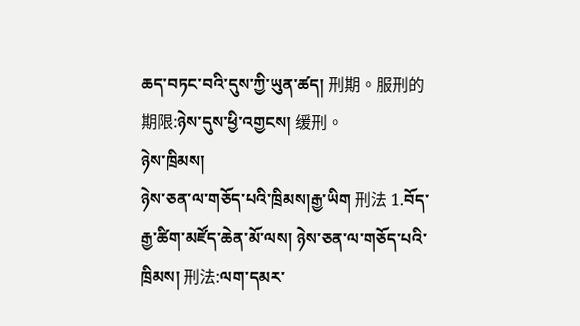ཆད་བཏང་བའི་དུས་ཀྱི་ཡུན་ཚད། 刑期。服刑的期限:ཉེས་དུས་ཕྱི་འགྱངས། 缓刑。
ཉེས་ཁྲིམས།
ཉེས་ཅན་ལ་གཅོད་པའི་ཁྲིམས།རྒྱ་ཡིག 刑法 1.བོད་རྒྱ་ཚིག་མཛོད་ཆེན་མོ་ལས། ཉེས་ཅན་ལ་གཅོད་པའི་ཁྲིམས། 刑法:ལག་དམར་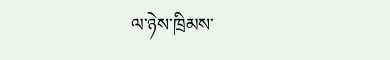ལ་ཉེས་ཁྲིམས་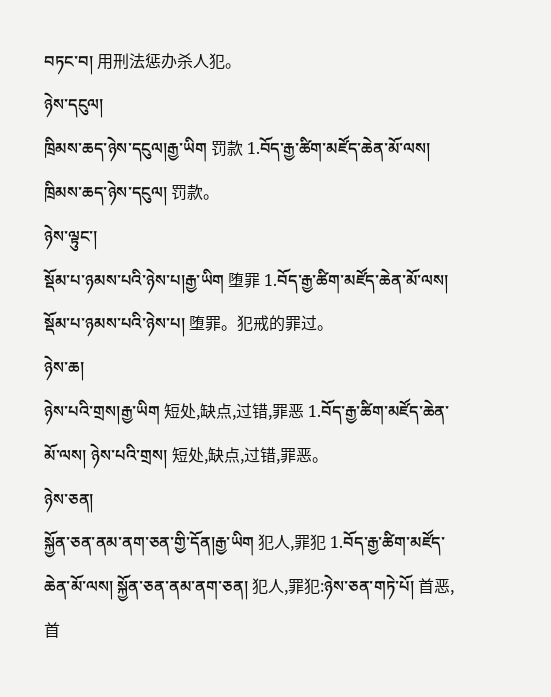བཏང་བ། 用刑法惩办杀人犯。
ཉེས་དངུལ།
ཁྲིམས་ཆད་ཉེས་དངུལ།རྒྱ་ཡིག 罚款 1.བོད་རྒྱ་ཚིག་མཛོད་ཆེན་མོ་ལས། ཁྲིམས་ཆད་ཉེས་དངུལ། 罚款。
ཉེས་ལྟུང་།
སྡོམ་པ་ཉམས་པའི་ཉེས་པ།རྒྱ་ཡིག 堕罪 1.བོད་རྒྱ་ཚིག་མཛོད་ཆེན་མོ་ལས། སྡོམ་པ་ཉམས་པའི་ཉེས་པ། 堕罪。犯戒的罪过。
ཉེས་ཆ།
ཉེས་པའི་གྲས།རྒྱ་ཡིག 短处,缺点,过错,罪恶 1.བོད་རྒྱ་ཚིག་མཛོད་ཆེན་མོ་ལས། ཉེས་པའི་གྲས། 短处,缺点,过错,罪恶。
ཉེས་ཅན།
སྐྱོན་ཅན་ནམ་ནག་ཅན་གྱི་དོན།རྒྱ་ཡིག 犯人,罪犯 1.བོད་རྒྱ་ཚིག་མཛོད་ཆེན་མོ་ལས། སྐྱོན་ཅན་ནམ་ནག་ཅན། 犯人,罪犯:ཉེས་ཅན་གཏེ་པོ། 首恶,首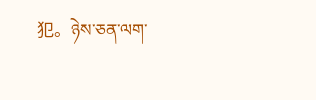犯。ཉེས་ཅན་ལག་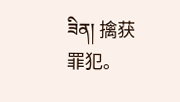ཟིན། 擒获罪犯。